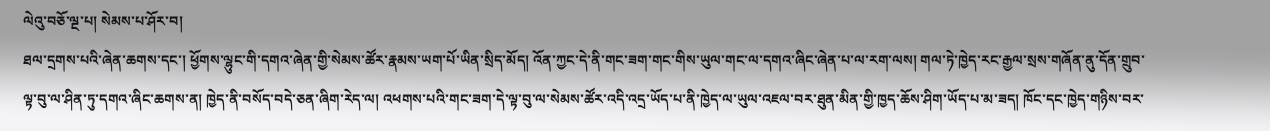ལེའུ་བཅོ་ལྔ་པ། སེམས་པ་ཤོར་བ།
ཐལ་དྲགས་པའི་ཞེན་ཆགས་དང་། ཕྱོགས་ལྷུང་གི་དགའ་ཞེན་གྱི་སེམས་ཚོར་རྣམས་ཡག་པོ་ཡིན་སྲིད་མོད། འོན་ཀྱང་དེ་ནི་གང་ཟག་གང་གིས་ཡུལ་གང་ལ་དགའ་ཞིང་ཞེན་པ་ལ་རག་ལས། གལ་ཏེ་ཁྱེད་རང་རྒྱལ་སྲས་གཞོན་ནུ་དོན་གྲུབ་ལྟ་བུ་ལ་ཤིན་ཏུ་དགའ་ཞིང་ཆགས་ན། ཁྱེད་ནི་བསོད་བདེ་ཅན་ཞིག་རེད་ལ། འཕགས་པའི་གང་ཟག་དེ་ལྟ་བུ་ལ་སེམས་ཚོར་འདི་འདྲ་ཡོད་པ་ནི་ཁྱེད་ལ་ཡུལ་འཇལ་བར་ཐུན་མིན་གྱི་ཁྱད་ཆོས་ཤིག་ཡོད་པ་མ་ཟད། ཁོང་དང་ཁྱེད་གཉིས་བར་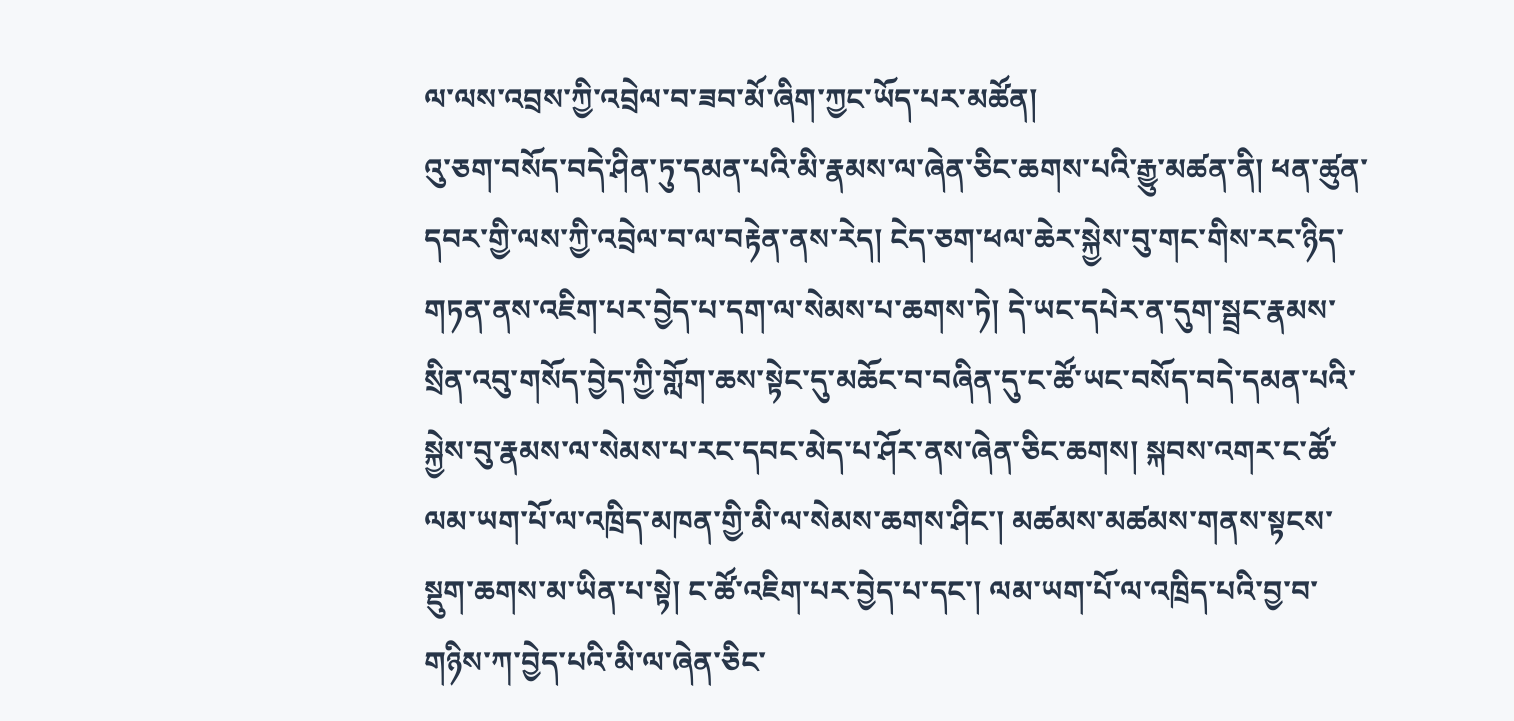ལ་ལས་འབྲས་ཀྱི་འབྲེལ་བ་ཟབ་མོ་ཞིག་ཀྱང་ཡོད་པར་མཚོན།
འུ་ཅག་བསོད་བདེ་ཤིན་ཏུ་དམན་པའི་མི་རྣམས་ལ་ཞེན་ཅིང་ཆགས་པའི་རྒྱུ་མཚན་ནི། ཕན་ཚུན་དབར་གྱི་ལས་ཀྱི་འབྲེལ་བ་ལ་བརྟེན་ནས་རེད། ངེད་ཅག་ཕལ་ཆེར་སྐྱེས་བུ་གང་གིས་རང་ཉིད་གཏན་ནས་འཇིག་པར་བྱེད་པ་དག་ལ་སེམས་པ་ཆགས་ཏེ། དེ་ཡང་དཔེར་ན་དུག་སྦྲང་རྣམས་སྲིན་འབུ་གསོད་བྱེད་ཀྱི་གློག་ཆས་སྟེང་དུ་མཆོང་བ་བཞིན་དུ་ང་ཚོ་ཡང་བསོད་བདེ་དམན་པའི་སྐྱེས་བུ་རྣམས་ལ་སེམས་པ་རང་དབང་མེད་པ་ཤོར་ནས་ཞེན་ཅིང་ཆགས། སྐབས་འགར་ང་ཚོ་ལམ་ཡག་པོ་ལ་འཁྲིད་མཁན་གྱི་མི་ལ་སེམས་ཆགས་ཤིང་། མཚམས་མཚམས་གནས་སྟངས་སྡུག་ཆགས་མ་ཡིན་པ་སྟེ། ང་ཚོ་འཇིག་པར་བྱེད་པ་དང་། ལམ་ཡག་པོ་ལ་འཁྲིད་པའི་བྱ་བ་གཉིས་ཀ་བྱེད་པའི་མི་ལ་ཞེན་ཅིང་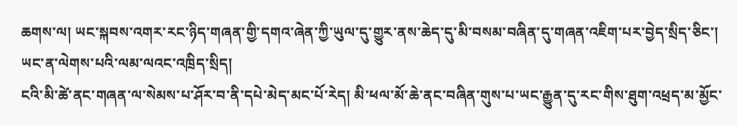ཆགས་ལ། ཡང་སྐབས་འགར་རང་ཉིད་གཞན་གྱི་དགའ་ཞེན་ཀྱི་ཡུལ་དུ་གྱུར་ནས་ཆེད་དུ་མི་བསམ་བཞིན་དུ་གཞན་འཇིག་པར་བྱེད་སྲིད་ཅིང་། ཡང་ན་ལེགས་པའི་ལམ་ལའང་འཁྲིད་སྲིད།
ངའི་མི་ཚེ་ནང་གཞན་ལ་སེམས་པ་ཤོར་བ་ནི་དཔེ་མེད་མང་པོ་རེད། མི་ཕལ་མོ་ཆེ་ནང་བཞིན་གུས་པ་ཡང་རྒྱུན་དུ་རང་གིས་ཐུག་འཕྲད་མ་མྱོང་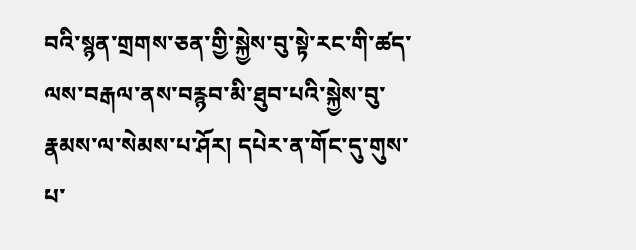བའི་སྙན་གྲགས་ཅན་གྱི་སྐྱེས་བུ་སྟེ་རང་གི་ཚད་ལས་བརྒལ་ནས་བརྙབ་མི་ཐུབ་པའི་སྐྱེས་བུ་རྣམས་ལ་སེམས་པ་ཤོར། དཔེར་ན་གོང་དུ་གུས་པ་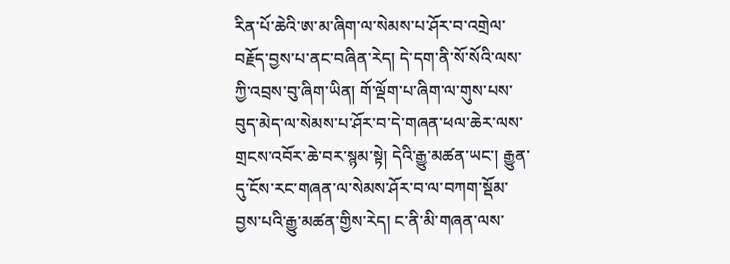རིན་པོ་ཆེའི་ཨ་མ་ཞིག་ལ་སེམས་པ་ཤོར་བ་འགྲེལ་བརྗོད་བྱས་པ་ནང་བཞིན་རེད། དེ་དག་ནི་སོ་སོའི་ལས་ཀྱི་འབྲས་བུ་ཞིག་ཡིན། གོ་ལྡོག་པ་ཞིག་ལ་གུས་པས་བུད་མེད་ལ་སེམས་པ་ཤོར་བ་དེ་གཞན་ཕལ་ཆེར་ལས་གྲངས་འབོར་ཆེ་བར་སྙམ་སྟེ། དེའི་རྒྱུ་མཚན་ཡང་། རྒྱུན་དུ་ངོས་རང་གཞན་ལ་སེམས་ཤོར་བ་ལ་བཀག་སྡོམ་བྱས་པའི་རྒྱུ་མཚན་གྱིས་རེད། ང་ནི་མི་གཞན་ལས་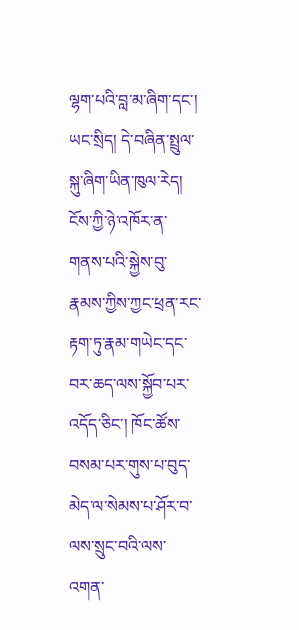ལྷག་པའི་བླ་མ་ཞིག་དང་། ཡང་སྲིད། དེ་བཞིན་སྤྲུལ་སྐུ་ཞིག་ཡིན་ཁུལ་རེད། ངོས་ཀྱི་ཉེ་འཁོར་ན་གནས་པའི་སྐྱེས་བུ་རྣམས་ཀྱིས་ཀྱང་ཕྲན་རང་རྟག་ཏུ་རྣམ་གཡེང་དང་བར་ཆད་ལས་སྐྱོབ་པར་འདོད་ཅིང་། ཁོང་ཚོས་བསམ་པར་གུས་པ་བུད་མེད་ལ་སེམས་པ་ཤོར་བ་ལས་སྲུང་བའི་ལས་འགན་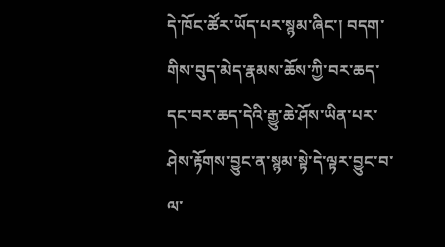དེ་ཁོང་ཚོར་ཡོད་པར་སྙམ་ཞིང་། བདག་གིས་བུད་མེད་རྣམས་ཆོས་ཀྱི་བར་ཆད་དང་བར་ཆད་དེའི་རྒྱུ་ཆེ་ཤོས་ཡིན་པར་ཤེས་རྟོགས་བྱུང་ན་སྙམ་སྟེ་དེ་ལྟར་བྱུང་བ་ལ་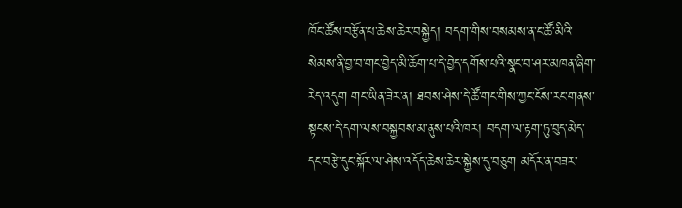ཁོང་ཚོས་བརྩོན་པ་ཆེས་ཆེར་བསྐྱེད། བདག་གིས་བསམས་ན་ང་ཚོ་མིའི་སེམས་ནི་བྱ་བ་གང་བྱེད་མི་ཆོག་པ་དེ་བྱེད་དགོས་པའི་སྣང་བ་ཤར་མཁན་ཞིག་རེད་འདུག གང་ཡིན་ཟེར་ན། ཐབས་ཤེས་དེ་ཚོ་གང་གིས་ཀྱང་ངོས་རང་གནས་སྟངས་དེ་དག་ལས་བསྐྱབས་མ་ནུས་པའི་ཁར། བདག་ལ་རྟག་ཏུ་བུད་མེད་དང་བརྩེ་དུང་སྐོར་ལ་ཤེས་འདོད་ཆེས་ཆེར་སྐྱེས་དུ་བཅུག མདོར་ན་བཟར་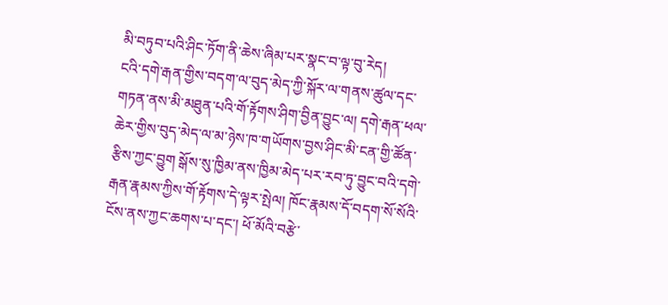མི་བཏུབ་པའི་ཤིང་ཏོག་ནི་ཆེས་ཞིམ་པར་སྣང་བ་ལྟ་བུ་རེད།
ངའི་དགེ་རྒན་གྱིས་བདག་ལ་བུད་མེད་ཀྱི་སྐོར་ལ་གནས་ཚུལ་དང་གཏན་ནས་མི་མཐུན་པའི་གོ་རྟོགས་ཤིག་བྱིན་བྱུང་ལ། དགེ་རྒན་ཕལ་ཆེར་གྱིས་བུད་མེད་ལ་མ་ཉེས་ཁ་གཡོགས་བྱས་ཤིང་མི་ངན་གྱི་ཚོན་རྩིས་ཀྱང་བྱུག སྒོས་སུ་ཁྱིམ་ནས་ཁྱིམ་མེད་པར་རབ་ཏུ་བྱུང་བའི་དགེ་རྒན་རྣམས་ཀྱིས་གོ་རྟོགས་དེ་ལྟར་སྤེལ། ཁོང་རྣམས་དོ་བདག་སོ་སོའི་ངོས་ནས་ཀྱང་ཆགས་པ་དང་། ཕོ་མོའི་བརྩེ་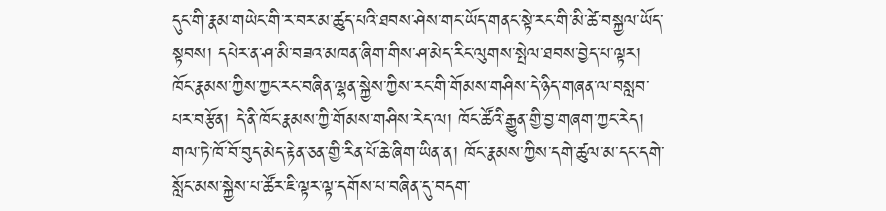དུང་གི་རྣམ་གཡེང་གི་ར་བར་མ་ཚུད་པའི་ཐབས་ཤེས་གང་ཡོད་གནང་སྟེ་རང་གི་མི་ཚེ་བསྐྱལ་ཡོད་སྟབས། དཔེར་ན་ཤ་མི་བཟའ་མཁན་ཞིག་གིས་ཤ་མེད་རིང་ལུགས་སྤེལ་ཐབས་བྱེད་པ་ལྟར། ཁོང་རྣམས་ཀྱིས་ཀྱང་རང་བཞིན་ལྷན་སྐྱེས་ཀྱིས་རང་གི་གོམས་གཤིས་དེ་ཉིད་གཞན་ལ་བསླབ་པར་བརྩོན། དེ་ནི་ཁོང་རྣམས་ཀྱི་གོམས་གཤིས་རེད་ལ། ཁོང་ཚོའི་རྒྱུན་གྱི་བྱ་གཞག་ཀྱང་རེད། གལ་ཏེ་ཁོ་བོ་བུད་མེད་རྟེན་ཅན་གྱི་རིན་པོ་ཆེ་ཞིག་ཡིན་ན། ཁོང་རྣམས་ཀྱིས་དགེ་ཚུལ་མ་དང་དགེ་སློང་མས་སྐྱེས་པ་ཚོར་ཇི་ལྟར་ལྟ་དགོས་པ་བཞིན་དུ་བདག་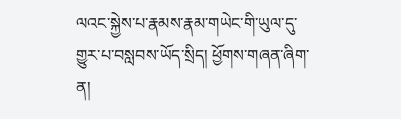ལའང་སྐྱེས་པ་རྣམས་རྣམ་གཡེང་གི་ཡུལ་དུ་གྱུར་པ་བསླབས་ཡོད་སྲིད། ཕྱོགས་གཞན་ཞིག་ན།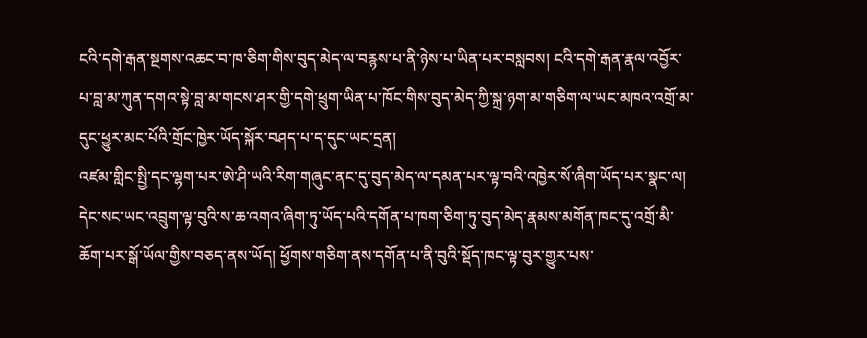ངའི་དགེ་རྒན་སྔགས་འཆང་བ་ཁ་ཅིག་གིས་བུད་མེད་ལ་བརྙས་པ་ནི་ཉེས་པ་ཡིན་པར་བསླབས། ངའི་དགེ་རྒན་རྣལ་འབྱོར་པ་བླ་མ་ཀུན་དགའ་སྟེ་བླ་མ་གངས་ཤར་གྱི་དགེ་ཕྲུག་ཡིན་པ་ཁོང་གིས་བུད་མེད་ཀྱི་སྐྲ་ཉག་མ་གཅིག་ལ་ཡང་མཁའ་འགྲོ་མ་དུང་ཕྱུར་མང་པོའི་གྲོང་ཁྱེར་ཡོད་སྐོར་བཤད་པ་ད་དུང་ཡང་དྲན།
འཛམ་གླིང་སྤྱི་དང་ལྷག་པར་ཨེ་ཤི་ཡའི་རིག་གཞུང་ནང་དུ་བུད་མེད་ལ་དམན་པར་ལྟ་བའི་འཁྱེར་སོ་ཞིག་ཡོད་པར་སྣང་ལ། དེང་སང་ཡང་འབྲུག་ལྟ་བུའི་ས་ཆ་འགའ་ཞིག་ཏུ་ཡོད་པའི་དགོན་པ་ཁག་ཅིག་ཏུ་བུད་མེད་རྣམས་མགོན་ཁང་དུ་འགྲོ་མི་ཆོག་པར་སྒོ་ཡོལ་གྱིས་བཅད་ནས་ཡོད། ཕྱོགས་གཅིག་ནས་དགོན་པ་ནི་བུའི་སྡོད་ཁང་ལྟ་བུར་གྱུར་པས་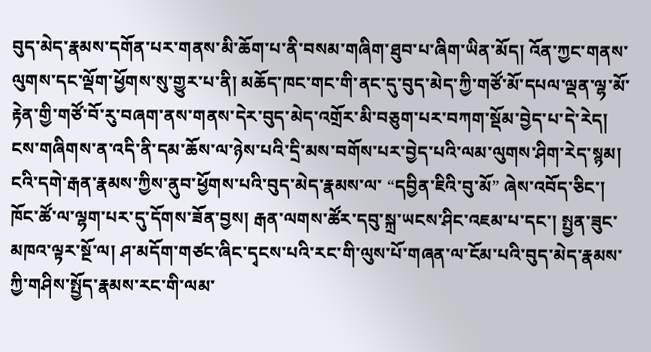བུད་མེད་རྣམས་དགོན་པར་གནས་མི་ཆོག་པ་ནི་བསམ་གཞིག་ཐུབ་པ་ཞིག་ཡིན་མོད། འོན་ཀྱང་གནས་ལུགས་དང་ལྡོག་ཕྱོགས་སུ་གྱུར་པ་ནི། མཆོད་ཁང་གང་གི་ནང་དུ་བུད་མེད་ཀྱི་གཙོ་མོ་དཔལ་ལྡན་ལྷ་མོ་རྟེན་གྱི་གཙོ་བོ་རུ་བཞག་ནས་གནས་དེར་བུད་མེད་འགྲོར་མི་བཅུག་པར་བཀག་སྡོམ་བྱེད་པ་དེ་རེད། ངས་གཞིགས་ན་འདི་ནི་དམ་ཆོས་ལ་ཉེས་པའི་དྲི་མས་བགོས་པར་བྱེད་པའི་ལམ་ལུགས་ཤིག་རེད་སྙམ།
ངའི་དགེ་རྒན་རྣམས་ཀྱིས་ནུབ་ཕྱོགས་པའི་བུད་མེད་རྣམས་ལ་ “དབྱིན་ཇིའི་བུ་མོ” ཞེས་འབོད་ཅིང་། ཁོང་ཚོ་ལ་ལྷག་པར་དུ་དོགས་ཟོན་བྱས། རྒན་ལགས་ཚོར་དབུ་སྐྲ་ཡངས་ཤིང་འཇམ་པ་དང་། སྤྱན་ཟུང་མཁའ་ལྟར་སྔོ་ལ། ཤ་མདོག་གཙང་ཞིང་དྭངས་པའི་རང་གི་ལུས་པོ་གཞན་ལ་ངོམ་པའི་བུད་མེད་རྣམས་ཀྱི་གཤིས་སྤྱོད་རྣམས་རང་གི་ལམ་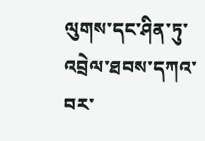ལུགས་དང་ཤིན་ཏུ་འབྲེལ་ཐབས་དཀའ་བར་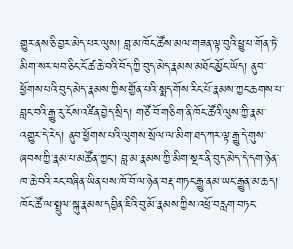གྱུར་ནས་ཅི་བྱར་མེད་པར་ལུས། བླ་མ་ཁོང་ཚོས་མལ་གཟན་ལྟ་བུའི་ཕྱུ་པ་གོན་ཏེ་མིག་སར་ཕབ་ཅིང་ངོ་ཚ་ཆེ་བའི་བོད་ཀྱི་བུད་མེད་རྣམས་མཐོང་མྱོང་ཡོད། ནུབ་ཕྱོགས་པའི་བུད་མེད་རྣམས་ཀྱིས་གྱོན་པའི་སྨད་གོས་རིང་པོ་རྣམས་ཀྱང་ཆགས་པ་བླང་བའི་རྒྱུ་རུ་ངོས་འཛིན་བྱེད་སྲིད། གཙོ་བོ་གཅིག་ནི་ཁོང་ཚོའི་ལུས་ཀྱི་རྣམ་འགྱུར་དེ་རེད། ནུབ་ཕྱོགས་པའི་ལུགས་སྲོལ་ལ་མིག་ཐད་ཀར་ལྟ་རྒྱུ་དེ་གུས་ཞབས་ཀྱི་རྣམ་པ་མཚོན་ཀྱང་། བླ་མ་རྣམས་ཀྱི་མིག་སྔར་ནི་བུད་མེད་དེ་དག་ཉེན་ཁ་ཆེ་བའི་རང་བཞིན་ཡིན་པས་ཁོ་བོ་ལ་ཉེན་བརྡ་གཏང་རྒྱུ་ནམ་ཡང་རྒྱུན་མ་ཆད། ཁོང་ཚོ་ལ་སྤྲུལ་སྐུ་རྣམས་དབྱིན་ཇིའི་བུ་མོ་རྣམས་ཀྱིས་འཕྲོ་བརླག་བཏང་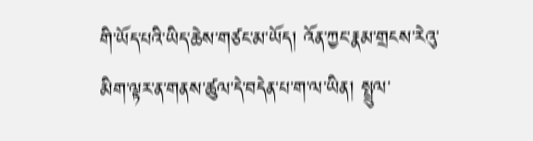གི་ཡོད་པའི་ཡིད་ཆེས་གཙང་མ་ཡོད། འོན་ཀྱང་རྣམ་གྲངས་རེའུ་མིག་ལྟར་ན་གནས་ཚུལ་དེ་བདེན་པ་ག་ལ་ཡིན། སྤྲུལ་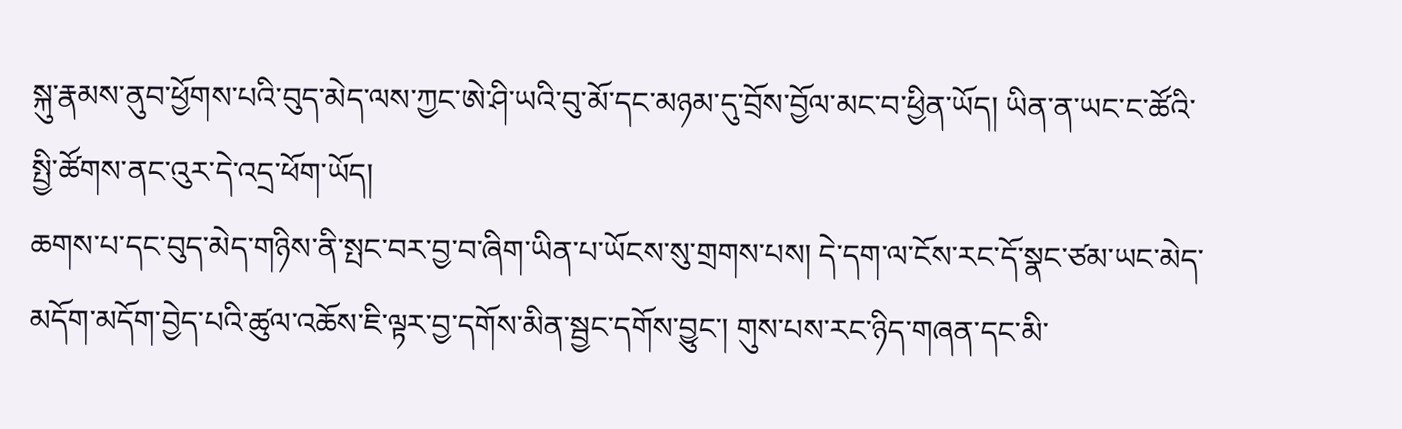སྐུ་རྣམས་ནུབ་ཕྱོགས་པའི་བུད་མེད་ལས་ཀྱང་ཨེ་ཤི་ཡའི་བུ་མོ་དང་མཉམ་དུ་བྲོས་བྱོལ་མང་བ་ཕྱིན་ཡོད། ཡིན་ན་ཡང་ང་ཚོའི་སྤྱི་ཚོགས་ནང་འུར་དེ་འདྲ་ཕོག་ཡོད།
ཆགས་པ་དང་བུད་མེད་གཉིས་ནི་སྤང་བར་བྱ་བ་ཞིག་ཡིན་པ་ཡོངས་སུ་གྲགས་པས། དེ་དག་ལ་ངོས་རང་དོ་སྣང་ཙམ་ཡང་མེད་མདོག་མདོག་བྱེད་པའི་ཚུལ་འཆོས་ཇི་ལྟར་བྱ་དགོས་མིན་སྦྱང་དགོས་བྱུང་། གུས་པས་རང་ཉིད་གཞན་དང་མི་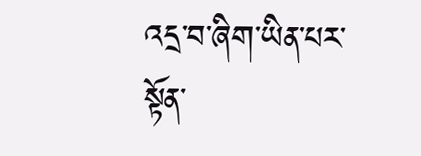འདྲ་བ་ཞིག་ཡིན་པར་སྟོན་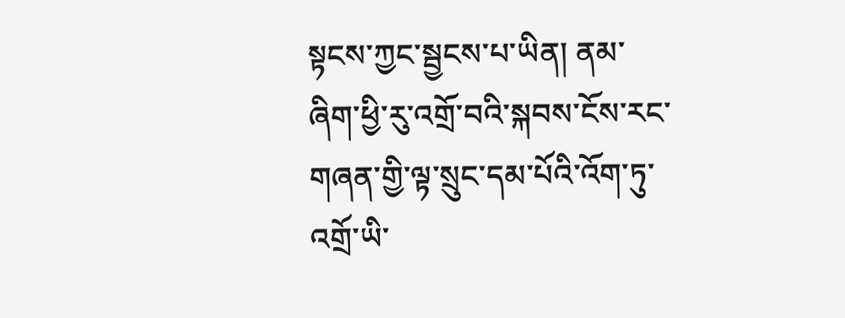སྟངས་ཀྱང་སྦྱངས་པ་ཡིན། ནམ་ཞིག་ཕྱི་རུ་འགྲོ་བའི་སྐབས་ངོས་རང་གཞན་གྱི་ལྟ་སྲུང་དམ་པོའི་འོག་ཏུ་འགྲོ་ཡི་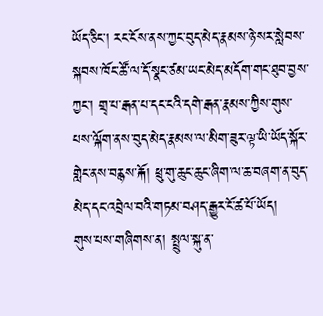ཡོད་ཅིང་། རང་ངོས་ནས་ཀྱང་བུད་མེད་རྣམས་ཉེ་སར་སླེབས་སྐབས་ཁོང་ཚོ་ལ་དོ་སྣང་ཙམ་ཡང་མེད་མདོག་གང་ཐུབ་བྱས་ཀྱང་། གྲྭ་པ་རྒན་པ་དང་ངའི་དགེ་རྒན་རྣམས་ཀྱིས་གུས་པས་ལྐོག་ནས་བུད་མེད་རྣམས་ལ་མིག་ཟུར་ལྟ་ཡི་ཡོད་སྐོར་གླེང་ནས་བརྙས་རྐོ། ཕྲུ་གུ་ཆུང་ཆུང་ཞིག་ལ་ཆ་བཞག་ན་བུད་མེད་དང་འབྲེལ་བའི་གཏམ་བཤད་རྒྱུར་ངོ་ཚ་པོ་ཡོད།
གུས་པས་གཞིགས་ན། སྤྲུལ་སྐུ་ན་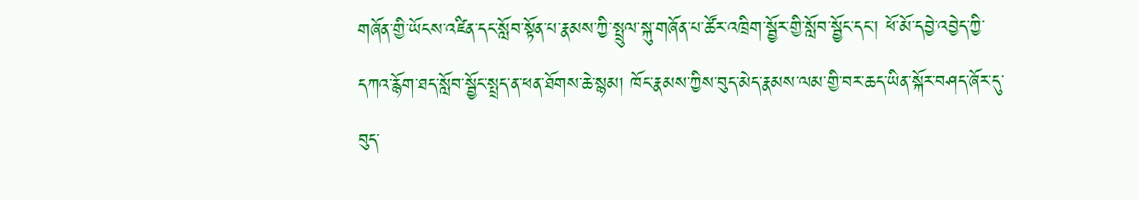གཞོན་གྱི་ཡོངས་འཛིན་དང་སློབ་སྟོན་པ་རྣམས་ཀྱི་སྤྲུལ་སྐུ་གཞོན་པ་ཚོར་འཁྲིག་སྦྱོར་གྱི་སློབ་སྦྱོང་དང་། ཕོ་མོ་དབྱེ་འབྱེད་ཀྱི་དཀའ་རྙོག་ཐད་སློབ་སྦྱོང་སྤྲད་ན་ཕན་ཐོགས་ཆེ་སྙམ། ཁོང་རྣམས་ཀྱིས་བུད་མེད་རྣམས་ལམ་གྱི་བར་ཆད་ཡིན་སྐོར་བཤད་ཞོར་དུ་བུད་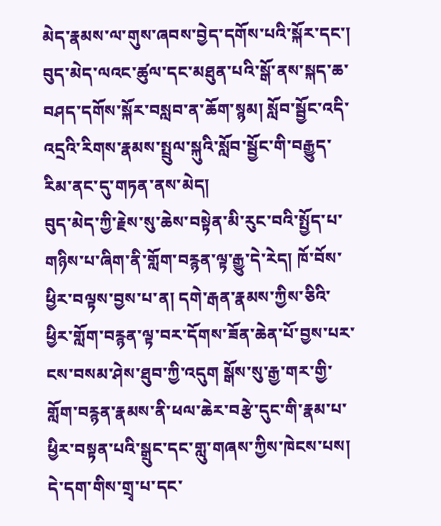མེད་རྣམས་ལ་གུས་ཞབས་བྱེད་དགོས་པའི་སྐོར་དང་། བུད་མེད་ལའང་ཚུལ་དང་མཐུན་པའི་སྒོ་ནས་སྐད་ཆ་བཤད་དགོས་སྐོར་བསླབ་ན་ཆོག་སྙམ། སློབ་སྦྱོང་འདི་འདྲའི་རིགས་རྣམས་སྤྲུལ་སྐུའི་སློབ་སྦྱོང་གི་བརྒྱུད་རིམ་ནང་དུ་གཏན་ནས་མེད།
བུད་མེད་ཀྱི་རྗེས་སུ་ཆེས་བསྟེན་མི་རུང་བའི་སྤྱོད་པ་གཉིས་པ་ཞིག་ནི་གློག་བརྙན་ལྟ་རྒྱུ་དེ་རེད། ཁོ་བོས་ཕྱིར་བལྟས་བྱས་པ་ན། དགེ་རྒན་རྣམས་ཀྱིས་ཅིའི་ཕྱིར་གློག་བརྙན་ལྟ་བར་དོགས་ཟོན་ཆེན་པོ་བྱས་པར་ངས་བསམ་ཤེས་ཐུབ་ཀྱི་འདུག སྒོས་སུ་རྒྱ་གར་གྱི་གློག་བརྙན་རྣམས་ནི་ཕལ་ཆེར་བརྩེ་དུང་གི་རྣམ་པ་ཕྱིར་བསྟན་པའི་སྒྲུང་དང་གླུ་གཞས་ཀྱིས་ཁེངས་པས། དེ་དག་གིས་གྲྭ་པ་དང་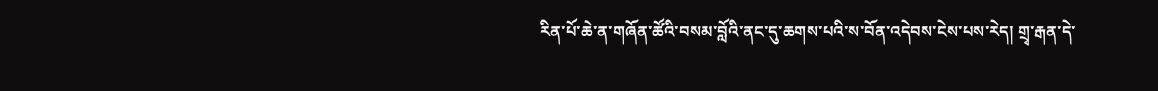རིན་པོ་ཆེ་ན་གཞོན་ཚོའི་བསམ་བློའི་ནང་དུ་ཆགས་པའི་ས་བོན་འདེབས་ངེས་པས་རེད། གྲྭ་རྒན་དེ་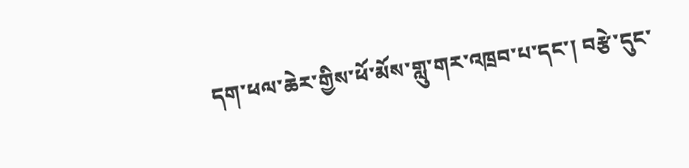དག་ཕལ་ཆེར་གྱིས་ཕོ་མོས་གླུ་གར་འཁྲབ་པ་དང་། བརྩེ་དུང་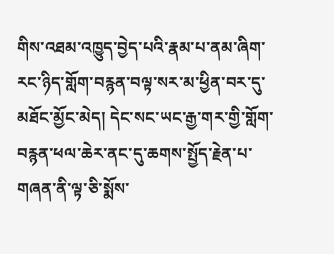གིས་འཐམ་འཁྱུད་བྱེད་པའི་རྣམ་པ་ནམ་ཞིག་རང་ཉིད་གློག་བརྙན་བལྟ་སར་མ་ཕྱིན་བར་དུ་མཐོང་མྱོང་མེད། དེང་སང་ཡང་རྒྱ་གར་གྱི་གློག་བརྙན་ཕལ་ཆེར་ནང་དུ་ཆགས་སྤྱོད་རྗེན་པ་གཞན་ནི་ལྟ་ཅི་སྨོས་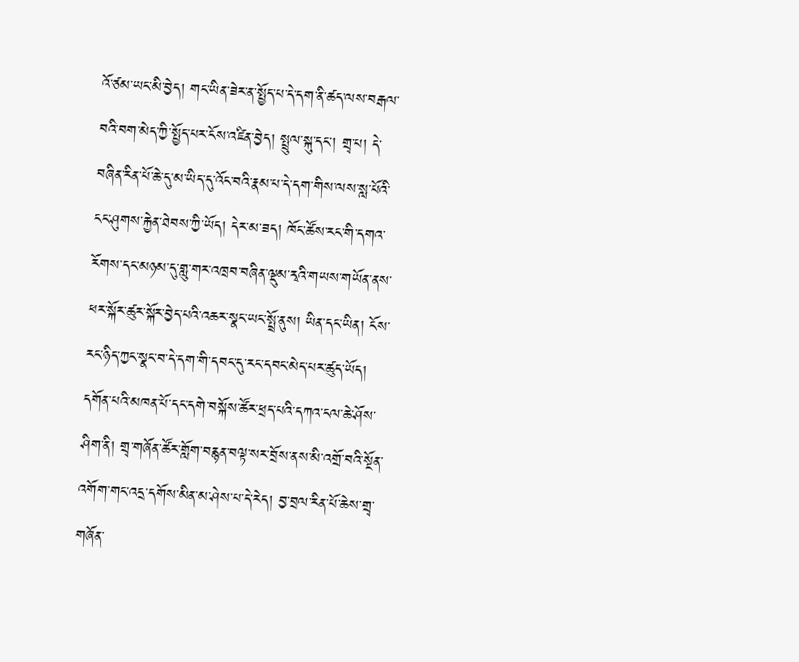འོ་ཙམ་ཡང་མི་བྱེད། གང་ཡིན་ཟེར་ན་སྤྱོད་པ་དེ་དག་ནི་ཚད་ལས་བརྒལ་བའི་བག་མེད་ཀྱི་སྤྱོད་པར་ངོས་འཛིན་བྱེད། སྤྲུལ་སྐུ་དང་། གྲྭ་པ། དེ་བཞིན་རིན་པོ་ཆེ་དུ་མ་ཡིད་དུ་འོང་བའི་རྣམ་པ་དེ་དག་གིས་ལས་སླ་པོའི་ངང་ཤུགས་རྐྱེན་ཐེབས་ཀྱི་ཡོད། དེར་མ་ཟད། ཁོང་ཚོས་རང་གི་དགའ་རོགས་དང་མཉམ་དུ་གླུ་གར་འཁྲབ་བཞིན་ལྡུམ་རྭའི་གཡས་གཡོན་ནས་ཕར་སྐོར་ཚུར་སྐོར་བྱེད་པའི་འཆར་སྣང་ཡང་སྤྲོ་ནུས། ཡིན་དང་ཡིན། ངོས་རང་ཉིད་ཀྱང་སྣང་བ་དེ་དག་གི་དབང་དུ་རང་དབང་མེད་པར་ཚུད་ཡོད།
དགོན་པའི་མཁན་པོ་དང་དགེ་བསྐོས་ཚོར་ཕྲད་པའི་དཀའ་ངལ་ཆེ་ཤོས་ཤིག་ནི། གྲྭ་གཞོན་ཚོར་གློག་བརྙན་བལྟ་སར་བྲོས་ནས་མི་འགྲོ་བའི་སྔོན་འགོག་གང་འདྲ་དགོས་མིན་མ་ཤེས་པ་དེ་རེད། བྱ་བྲལ་རིན་པོ་ཆེས་གྲྭ་གཞོན་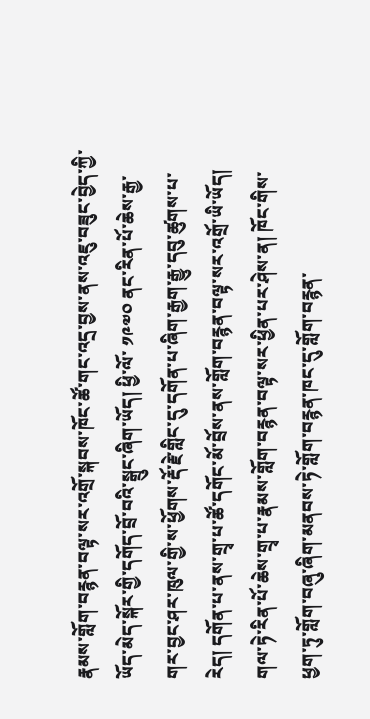རྣམས་གློག་བརྙན་བལྟ་སར་འགྲོ་སྐབས་ཁོང་ཚོ་གང་འདྲ་བྱས་ནས་འཇུ་བཟུང་བྱེད་ཀྱི་ཡོད་མེད་སྐོར་གྱི་དགོད་བྲོ་བའི་སྒྲུང་ཞིག་ཡོད། ཕྱི་ལོ་ ༡༩༧༠ ནང་རིན་པོ་ཆེས་རྒྱ་གར་བྱང་ཤར་ཁུལ་གྱི་ས་ཕྱོགས་རྡོ་རྗེ་གླིང་དུ་དགོན་པ་ཞིག་རྒྱག་རྒྱུ་དབུ་ཚུགས་པ་རེད། དགོན་པ་ནས་གྲྭ་པ་ཚོ་དགོང་མོ་བྲོས་ནས་གློག་བརྙན་བལྟ་སར་འགྲོ་ཡི་ཡོད། གལ་ཏེ་རིན་པོ་ཆེས་གྲྭ་པ་རྣམས་གློག་བརྙན་བལྟ་སར་ཕྱིན་པར་ཤེས་ན། ཁོང་གིས་ཕྱག་ཏུ་གློག་བཞུ་ཞིག་མནབས་ཏེ་གློག་བརྙན་ཁང་དུ་གློག་བརྙན་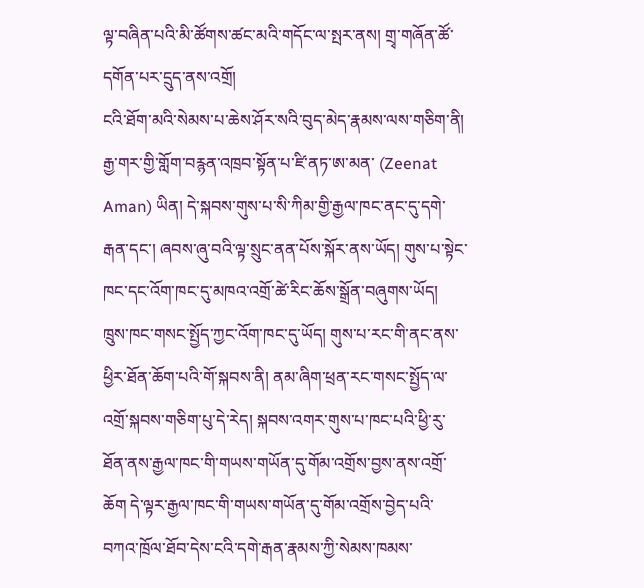ལྟ་བཞིན་པའི་མི་ཚོགས་ཚང་མའི་གདོང་ལ་སྤར་ནས། གྲྭ་གཞོན་ཚོ་དགོན་པར་དྲུད་ནས་འགྲོ།
ངའི་ཐོག་མའི་སེམས་པ་ཆེས་ཤོར་སའི་བུད་མེད་རྣམས་ལས་གཅིག་ནི། རྒྱ་གར་གྱི་གློག་བརྙན་འཁྲབ་སྟོན་པ་ཛི་ནཏ་ཨ་མན་ (Zeenat Aman) ཡིན། དེ་སྐབས་གུས་པ་སི་ཀིམ་གྱི་རྒྱལ་ཁང་ནང་དུ་དགེ་རྒན་དང་། ཞབས་ཞུ་བའི་ལྟ་སྲུང་ནན་པོས་སྐོར་ནས་ཡོད། གུས་པ་སྟེང་ཁང་དང་འོག་ཁང་དུ་མཁའ་འགྲོ་ཚེ་རིང་ཆོས་སྒྲོན་བཞུགས་ཡོད། ཁྲུས་ཁང་གསང་སྤྱོད་ཀྱང་འོག་ཁང་དུ་ཡོད། གུས་པ་རང་གི་ནང་ནས་ཕྱིར་ཐོན་ཆོག་པའི་གོ་སྐབས་ནི། ནམ་ཞིག་ཕྲན་རང་གསང་སྤྱོད་ལ་འགྲོ་སྐབས་གཅིག་པུ་དེ་རེད། སྐབས་འགར་གུས་པ་ཁང་པའི་ཕྱི་རུ་ཐོན་ནས་རྒྱལ་ཁང་གི་གཡས་གཡོན་དུ་གོམ་འགྲོས་བྱས་ནས་འགྲོ་ཆོག དེ་ལྟར་རྒྱལ་ཁང་གི་གཡས་གཡོན་དུ་གོམ་འགྲོས་བྱེད་པའི་བཀའ་ཁྲོལ་ཐོབ་དེས་ངའི་དགེ་རྒན་རྣམས་ཀྱི་སེམས་ཁམས་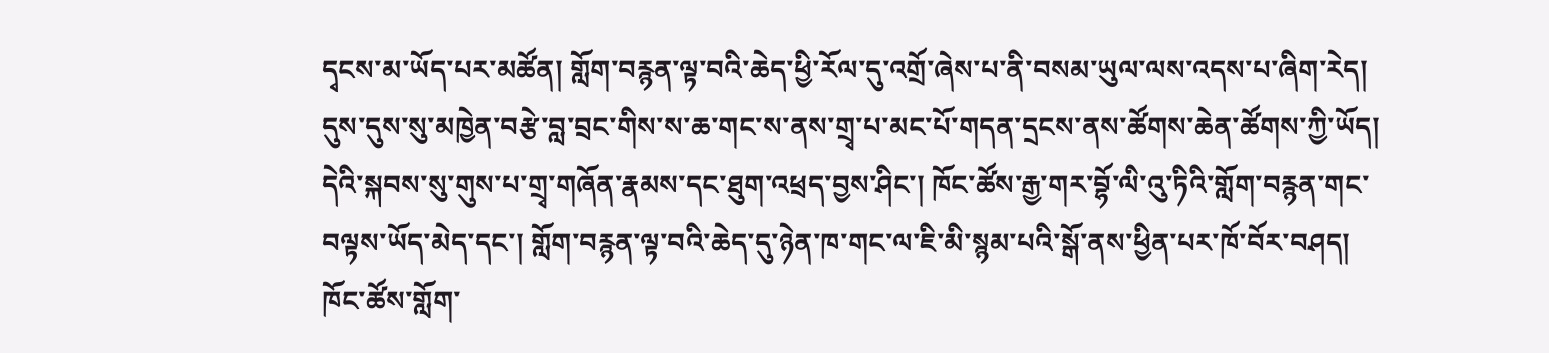དྭངས་མ་ཡོད་པར་མཚོན། གློག་བརྙན་ལྟ་བའི་ཆེད་ཕྱི་རོལ་དུ་འགྲོ་ཞེས་པ་ནི་བསམ་ཡུལ་ལས་འདས་པ་ཞིག་རེད།
དུས་དུས་སུ་མཁྱེན་བརྩེ་བླ་བྲང་གིས་ས་ཆ་གང་ས་ནས་གྲྭ་པ་མང་པོ་གདན་དྲངས་ནས་ཚོགས་ཆེན་ཚོགས་ཀྱི་ཡོད། དེའི་སྐབས་སུ་གུས་པ་གྲྭ་གཞོན་རྣམས་དང་ཐུག་འཕྲད་བྱས་ཤིང་། ཁོང་ཚོས་རྒྱ་གར་བྷོ་ལི་འུ་ཏིའི་གློག་བརྙན་གང་བལྟས་ཡོད་མེད་དང་། གློག་བརྙན་ལྟ་བའི་ཆེད་དུ་ཉེན་ཁ་གང་ལ་ཇི་མི་སྙམ་པའི་སྒོ་ནས་ཕྱིན་པར་ཁོ་བོར་བཤད།  ཁོང་ཚོས་གློག་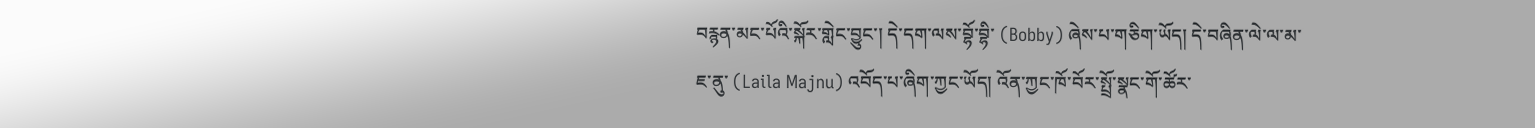བརྙན་མང་པོའི་སྐོར་གླེང་བྱུང་། དེ་དག་ལས་བྷོ་བྷི་ (Bobby) ཞེས་པ་གཅིག་ཡོད། དེ་བཞིན་ལེ་ལ་མ་ཇ་ནུ་ (Laila Majnu) འབོད་པ་ཞིག་ཀྱང་ཡོད། འོན་ཀྱང་ཁོ་བོར་སྤྲོ་སྣང་གོ་ཚོར་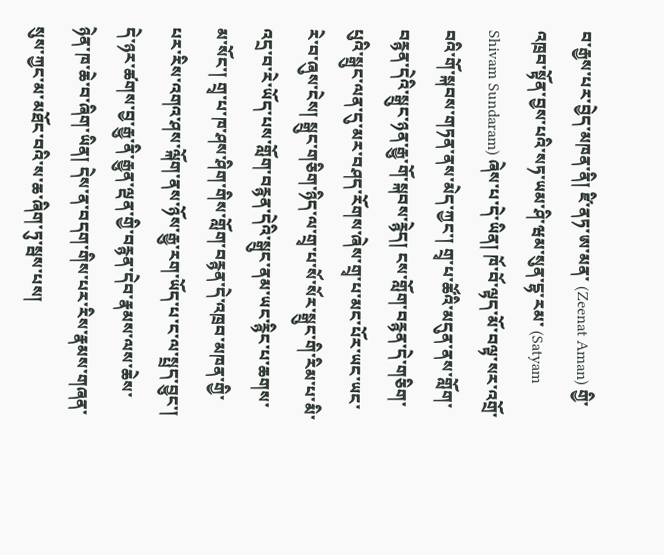བ་རྒྱས་པར་བྱེད་མཁན་ནི། ཛི་ནཏ་ཨ་མན་ (Zeenat Aman) གྱི་འཁྲབ་སྟོན་བྱས་པའི་སཏ་ཡམ་ཤི་ཝམ་སུན་དྷ་རམ་ (Satyam Shivam Sundaram) ཞེས་པ་དེ་ཡིན། ཁོ་བོ་ལྟད་མོ་བལྟ་སར་འགྲོ་བའི་གོ་སྐབས་གཏན་ནས་མེད་ཀྱང་། གྲྭ་པ་ཚོའི་མདུན་ནས་གློག་བརྙན་དེའི་སྒྲུང་ཉན་རྒྱུ་གོ་སྐབས་རྙེད། ངས་གློག་བརྙན་དེ་གཅིག་པུའི་སྒྲུང་ལན་དུ་མར་བཤད་རོགས་ཞེས་གྲྭ་པ་མང་པོར་ཡང་ཡང་རེ་བ་ཞུས་ངེས། སྒྲུང་གཅིག་ཉིད་ལ་གྲྭ་པ་སོ་སོར་སྒྲུང་གི་རིམ་པ་མི་འདྲ་བ་རེ་ཡོད་པས་གློག་བརྙན་དེའི་སྒྲུང་ནམ་ཡང་རྙིང་པ་ཆགས་མ་སོང་། གྲྭ་པ་ཁ་ཤས་ཤིག་གིས་གློག་བརྙན་དེ་འཁྲབ་མཁན་གྱི་པར་རིས་འགའ་ཤས་ལྐོག་ནས་ཉོས་རྒྱུ་རག་ཡོད་པ་ང་ལ་སྤྲད་བྱུང་། དེ་ཉར་ཚགས་བྱ་རྒྱུ་ནི་རྒྱུན་ལྡན་གྱི་བརྙན་དེབ་རྣམས་ལས་ཆེས་ཉེན་ཁ་ཆེ་བ་ཞིག་ཡིན། དེས་ན་བདག་གིས་པར་རིས་རྣམས་གཞན་སུས་ཀྱང་མ་མཐོང་བའི་ས་ཆ་ཞིག་ཏུ་སྦས་པས།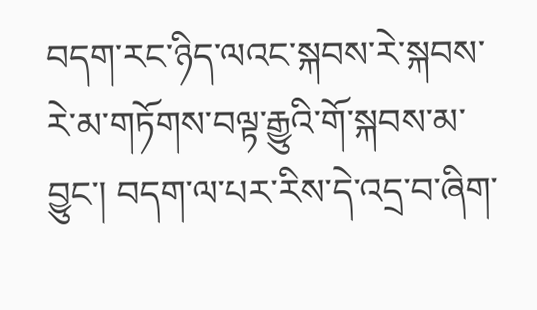བདག་རང་ཉིད་ལའང་སྐབས་རེ་སྐབས་རེ་མ་གཏོགས་བལྟ་རྒྱུའི་གོ་སྐབས་མ་བྱུང་། བདག་ལ་པར་རིས་དེ་འདྲ་བ་ཞིག་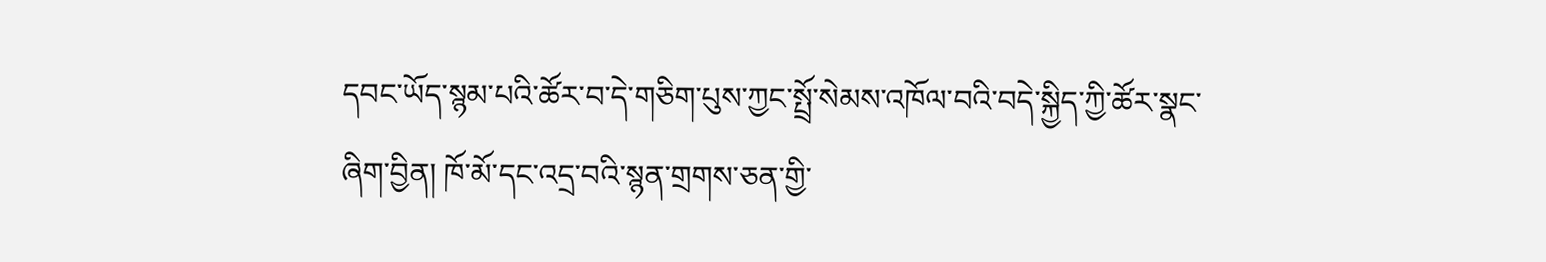དབང་ཡོད་སྙམ་པའི་ཚོར་བ་དེ་གཅིག་པུས་ཀྱང་སྤྲོ་སེམས་འཁོལ་བའི་བདེ་སྐྱིད་ཀྱི་ཚོར་སྣང་ཞིག་བྱིན། ཁོ་མོ་དང་འདྲ་བའི་སྙན་གྲགས་ཅན་གྱི་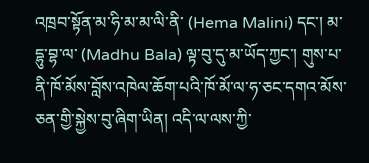འཁྲབ་སྟོན་མ་ཧི་མ་མ་ལི་ནི་ (Hema Malini) དང་། མ་དྷུ་བྷ་ལ་ (Madhu Bala) ལྟ་བུ་དུ་མ་ཡོད་ཀྱང་། གུས་པ་ནི་ཁོ་མོས་བློས་འཁེལ་ཆོག་པའི་ཁོ་མོ་ལ་ཧ་ཅང་དགའ་མོས་ཅན་གྱི་སྐྱེས་བུ་ཞིག་ཡིན། འདི་ལ་ལས་ཀྱི་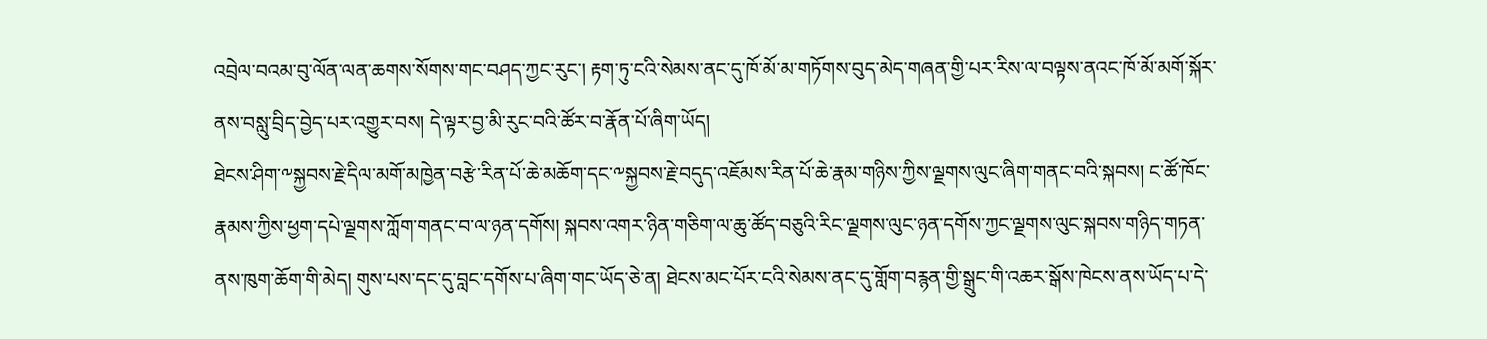འབྲེལ་བའམ་བུ་ལོན་ལན་ཆགས་སོགས་གང་བཤད་ཀྱང་རུང་། རྟག་ཏུ་ངའི་སེམས་ནང་དུ་ཁོ་མོ་མ་གཏོགས་བུད་མེད་གཞན་གྱི་པར་རིས་ལ་བལྟས་ནའང་ཁོ་མོ་མགོ་སྐོར་ནས་བསླུ་བྲིད་བྱེད་པར་འགྱུར་བས། དེ་ལྟར་བྱ་མི་རུང་བའི་ཚོར་བ་རྣོན་པོ་ཞིག་ཡོད།
ཐེངས་ཤིག་༸སྐྱབས་རྗེ་དིལ་མགོ་མཁྱེན་བརྩེ་རིན་པོ་ཆེ་མཆོག་དང་༸སྐྱབས་རྗེ་བདུད་འཇོམས་རིན་པོ་ཆེ་རྣམ་གཉིས་ཀྱིས་ལྗགས་ལུང་ཞིག་གནང་བའི་སྐབས། ང་ཚོ་ཁོང་རྣམས་ཀྱིས་ཕྱག་དཔེ་ལྗགས་ཀློག་གནང་བ་ལ་ཉན་དགོས། སྐབས་འགར་ཉིན་གཅིག་ལ་ཆུ་ཚོད་བཅུའི་རིང་ལྗགས་ལུང་ཉན་དགོས་ཀྱང་ལྗགས་ལུང་སྐབས་གཉིད་གཏན་ནས་ཁུག་ཆོག་གི་མེད། གུས་པས་དང་དུ་བླང་དགོས་པ་ཞིག་གང་ཡོད་ཅེ་ན། ཐེངས་མང་པོར་ངའི་སེམས་ནང་དུ་གློག་བརྙན་གྱི་སྒྲུང་གི་འཆར་སྒོས་ཁེངས་ནས་ཡོད་པ་དེ་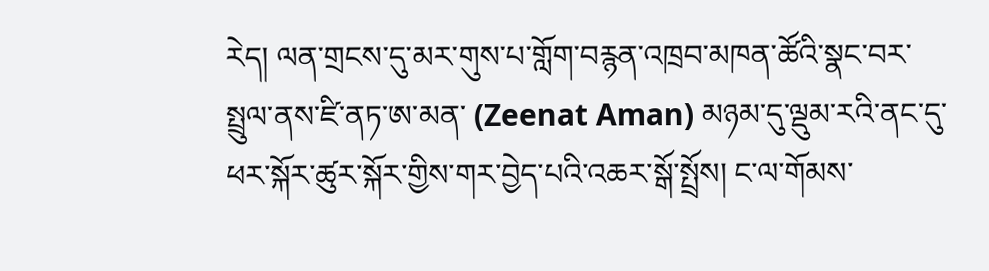རེད། ལན་གྲངས་དུ་མར་གུས་པ་གློག་བརྙན་འཁྲབ་མཁན་ཚོའི་སྣང་བར་སྤྲུལ་ནས་ཛི་ནཏ་ཨ་མན་ (Zeenat Aman) མཉམ་དུ་ལྡུམ་རའི་ནང་དུ་ཕར་སྐོར་ཚུར་སྐོར་གྱིས་གར་བྱེད་པའི་འཆར་སྒོ་སྤྲོས། ང་ལ་གོམས་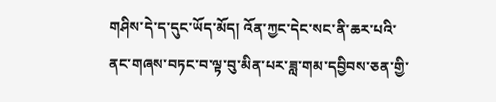གཤིས་དེ་ད་དུང་ཡོད་མོད། འོན་ཀྱང་དེང་སང་ནི་ཆར་པའི་ནང་གཞས་བཏང་བ་ལྟ་བུ་མིན་པར་ཟླ་གམ་དབྱིབས་ཅན་གྱི་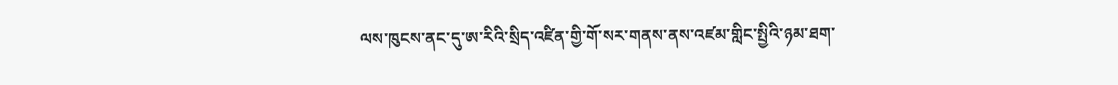ལས་ཁུངས་ནང་དུ་ཨ་རིའི་སྲིད་འཛིན་གྱི་གོ་སར་གནས་ནས་འཛམ་གླིང་སྤྱིའི་ཉམ་ཐག་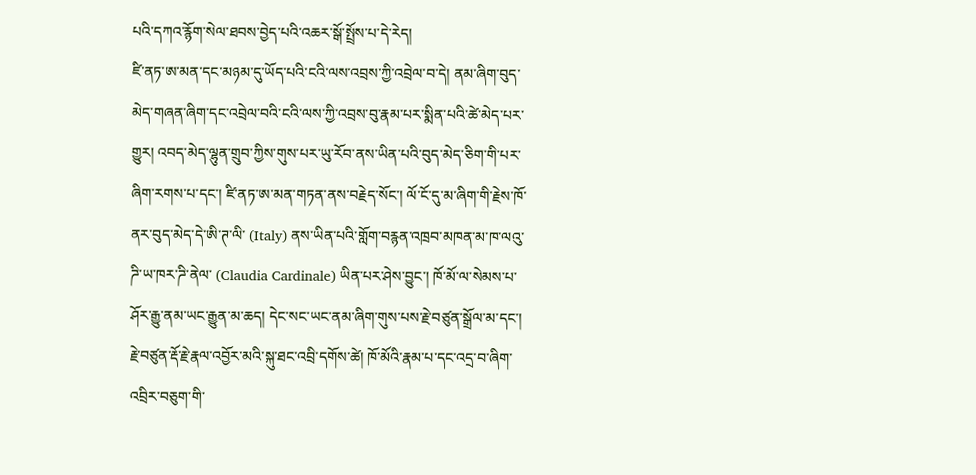པའི་དཀའ་རྙོག་སེལ་ཐབས་བྱེད་པའི་འཆར་སྒོ་སྤྲོས་པ་དེ་རེད།
ཛི་ནཏ་ཨ་མན་དང་མཉམ་དུ་ཡོད་པའི་ངའི་ལས་འབྲས་ཀྱི་འབྲེལ་བ་དེ། ནམ་ཞིག་བུད་མེད་གཞན་ཞིག་དང་འབྲེལ་བའི་ངའི་ལས་ཀྱི་འབྲས་བུ་རྣམ་པར་སྨིན་པའི་ཚེ་མེད་པར་གྱུར། འབད་མེད་ལྷུན་གྲུབ་ཀྱིས་གུས་པར་ཡུ་རོབ་ནས་ཡིན་པའི་བུད་མེད་ཅིག་གི་པར་ཞིག་རགས་པ་དང་། ཛི་ནཏ་ཨ་མན་གཏན་ནས་བརྗེད་སོང་། ལོ་ངོ་དུ་མ་ཞིག་གི་རྗེས་ཁོ་ནར་བུད་མེད་དེ་ཨི་ཊ་ལི་ (Italy) ནས་ཡིན་པའི་གློག་བརྙན་འཁྲབ་མཁན་མ་ཁ་ལའུ་ཌི་ཡ་ཁར་ཌི་ནེལ་ (Claudia Cardinale) ཡིན་པར་ཤེས་བྱུང་། ཁོ་མོ་ལ་སེམས་པ་ཤོར་རྒྱུ་ནམ་ཡང་རྒྱུན་མ་ཆད། དེང་སང་ཡང་ནམ་ཞིག་གུས་པས་རྗེ་བཙུན་སྒྲོལ་མ་དང་། རྗེ་བཙུན་རྡོ་རྗེ་རྣལ་འབྱོར་མའི་སྐུ་ཐང་འབྲི་དགོས་ཚེ། ཁོ་མོའི་རྣམ་པ་དང་འདྲ་བ་ཞིག་འབྲིར་བཅུག་གི་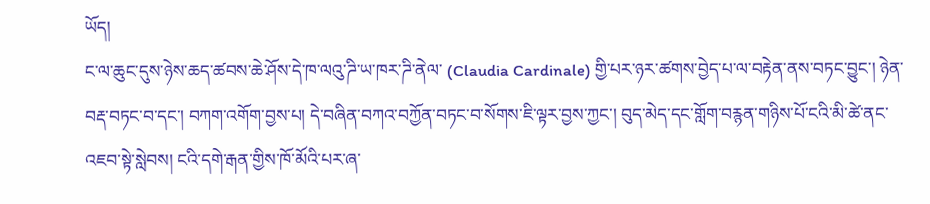ཡོད།
ང་ལ་ཆུང་དུས་ཉེས་ཆད་ཚབས་ཆེ་ཤོས་དེ་ཁ་ལའུ་ཌི་ཡ་ཁར་ཌི་ནེལ་ (Claudia Cardinale) གྱི་པར་ཉར་ཚགས་བྱེད་པ་ལ་བརྟེན་ནས་བཏང་བྱུང་། ཉེན་བརྡ་བཏང་བ་དང་། བཀག་འགོག་བྱས་པ། དེ་བཞིན་བཀའ་བཀྱོན་བཏང་བ་སོགས་ཇི་ལྟར་བྱས་ཀྱང་། བུད་མེད་དང་གློག་བརྙན་གཉིས་པོ་ངའི་མི་ཚེ་ནང་འཇབ་སྟེ་སླེབས། ངའི་དགེ་རྒན་གྱིས་ཁོ་མོའི་པར་ཞ་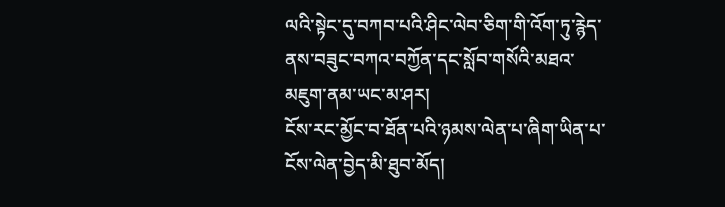ལའི་སྟེང་དུ་བཀབ་པའི་ཤིང་ལེབ་ཅིག་གི་འོག་ཏུ་རྙེད་ནས་བཟུང་བཀའ་བཀྱོན་དང་སློབ་གསོའི་མཐའ་མཇུག་ནམ་ཡང་མ་ཤར།
ངོས་རང་མྱོང་བ་ཐོན་པའི་ཉམས་ལེན་པ་ཞིག་ཡིན་པ་ངོས་ལེན་བྱེད་མི་ཐུབ་མོད།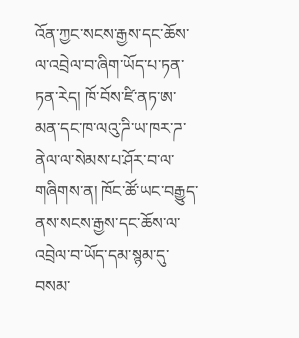འོན་ཀྱང་སངས་རྒྱས་དང་ཆོས་ལ་འབྲེལ་བ་ཞིག་ཡོད་པ་ཏན་ཏན་རེད། ཁོ་བོས་ཛི་ནཏ་ཨ་མན་དང་ཁ་ལའུ་ཌི་ཡ་ཁར་ཌ་ནེལ་ལ་སེམས་པ་ཤོར་བ་ལ་གཞིགས་ན། ཁོང་ཚོ་ཡང་བརྒྱུད་ནས་སངས་རྒྱས་དང་ཆོས་ལ་འབྲེལ་བ་ཡོད་དམ་སྙམ་དུ་བསམ་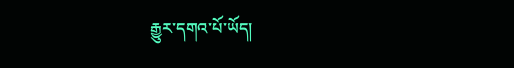རྒྱུར་དགའ་པོ་ཡོད།